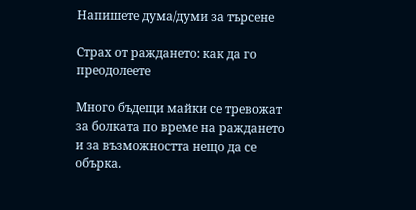Напишете дума/думи за търсене

Страх от раждането: как да го преодолеете

Много бъдещи майки се тревожат за болката по време на раждането и за възможността нещо да се обърка.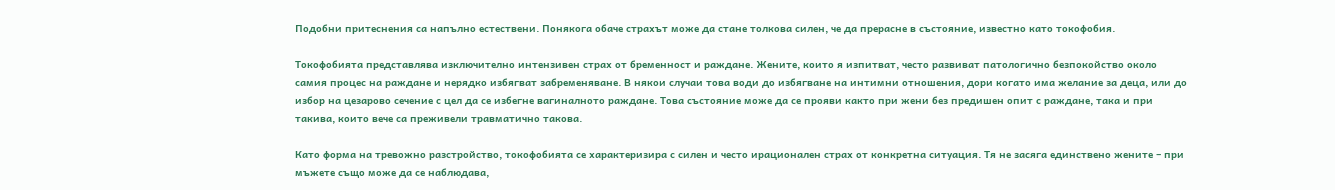Подобни притеснения са напълно естествени. Понякога обаче страхът може да стане толкова силен, че да прерасне в състояние, известно като токофобия.

Токофобията представлява изключително интензивен страх от бременност и раждане. Жените, които я изпитват, често развиват патологично безпокойство около самия процес на раждане и нерядко избягват забременяване. В някои случаи това води до избягване на интимни отношения, дори когато има желание за деца, или до избор на цезарово сечение с цел да се избегне вагиналното раждане. Това състояние може да се прояви както при жени без предишен опит с раждане, така и при такива, които вече са преживели травматично такова.

Като форма на тревожно разстройство, токофобията се характеризира с силен и често ирационален страх от конкретна ситуация. Тя не засяга единствено жените – при мъжете също може да се наблюдава,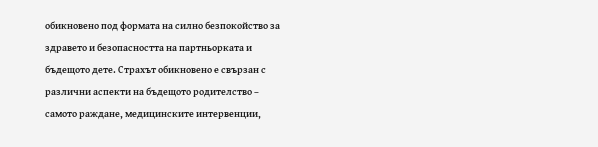обикновено под формата на силно безпокойство за здравето и безопасността на партньорката и бъдещото дете. Страхът обикновено е свързан с различни аспекти на бъдещото родителство – самото раждане, медицинските интервенции,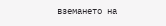вземането на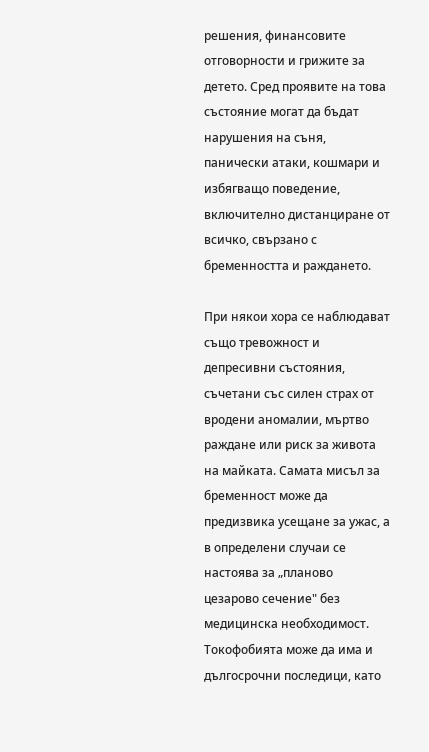решения, финансовите отговорности и грижите за детето. Сред проявите на това състояние могат да бъдат нарушения на съня, панически атаки, кошмари и избягващо поведение, включително дистанциране от всичко, свързано с бременността и раждането.

При някои хора се наблюдават също тревожност и депресивни състояния, съчетани със силен страх от вродени аномалии, мъртво раждане или риск за живота на майката. Самата мисъл за бременност може да предизвика усещане за ужас, а в определени случаи се настоява за „планово цезарово сечение" без медицинска необходимост. Токофобията може да има и дългосрочни последици, като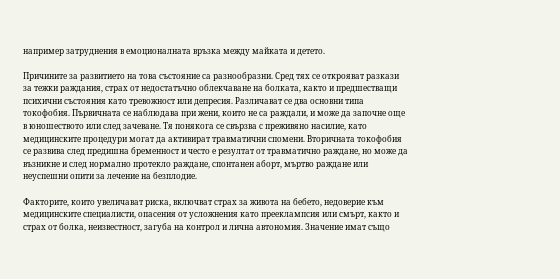например затруднения в емоционалната връзка между майката и детето.

Причините за развитието на това състояние са разнообразни. Сред тях се открояват разкази за тежки раждания, страх от недостатъчно облекчаване на болката, както и предшестващи психични състояния като тревожност или депресия. Различават се два основни типа токофобия. Първичната се наблюдава при жени, които не са раждали, и може да започне още в юношеството или след зачеване. Тя понякога се свързва с преживяно насилие, като медицинските процедури могат да активират травматични спомени. Вторичната токофобия се развива след предишна бременност и често е резултат от травматично раждане, но може да възникне и след нормално протекло раждане, спонтанен аборт, мъртво раждане или неуспешни опити за лечение на безплодие.

Факторите, които увеличават риска, включват страх за живота на бебето, недоверие към медицинските специалисти, опасения от усложнения като прееклампсия или смърт, както и страх от болка, неизвестност, загуба на контрол и лична автономия. Значение имат също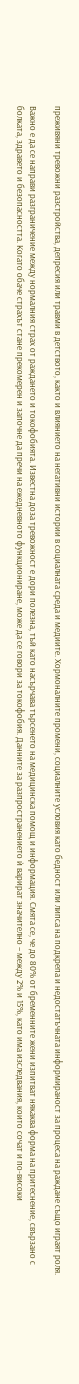преживяни тревожни разстройства, депресия или травми в детството, както и влиянието на негативни истории в социалната среда и медиите. Хормоналните промени, социалните условия като бедност или липса на подкрепа и недостатъчната информираност за процеса на раждане също играят роля.

Важно е да се направи разграничение между нормалния страх от раждането и токофобията. Известна доза тревожност е дори полезна, тъй като насърчава търсенето на медицинска помощ и информация. Смята се, че до 80% от бременните жени изпитват някаква форма на притеснение, свързано с болката, здравето и безопасността. Когато обаче страхът стане прекомерен и започне да пречи на ежедневното функциониране, може да се говори за токофобия. Данните за разпространението ѝ варират значително – между 2% и 15%, като има изследвания, които сочат и по-високи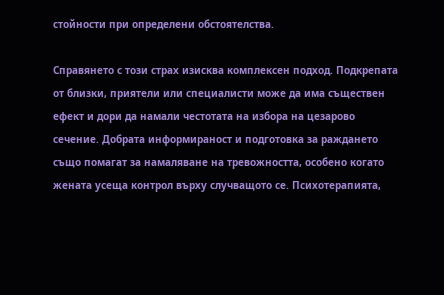стойности при определени обстоятелства.

Справянето с този страх изисква комплексен подход. Подкрепата от близки, приятели или специалисти може да има съществен ефект и дори да намали честотата на избора на цезарово сечение. Добрата информираност и подготовка за раждането също помагат за намаляване на тревожността, особено когато жената усеща контрол върху случващото се. Психотерапията,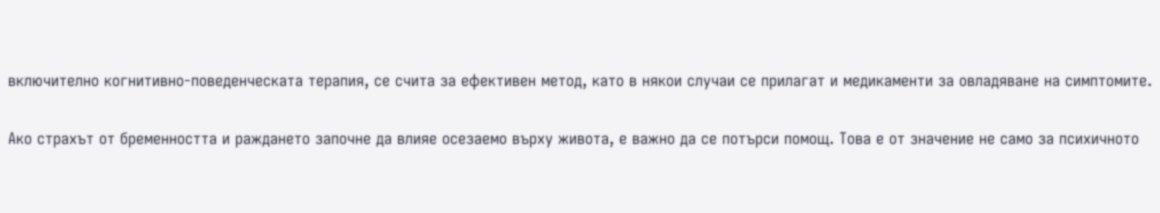включително когнитивно-поведенческата терапия, се счита за ефективен метод, като в някои случаи се прилагат и медикаменти за овладяване на симптомите.

Ако страхът от бременността и раждането започне да влияе осезаемо върху живота, е важно да се потърси помощ. Това е от значение не само за психичното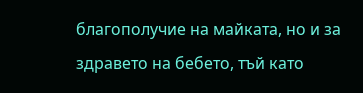благополучие на майката, но и за здравето на бебето, тъй като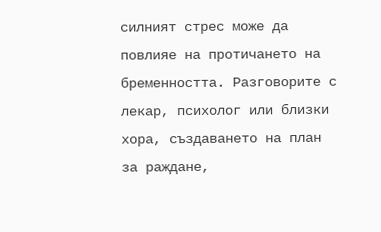силният стрес може да повлияе на протичането на бременността. Разговорите с лекар, психолог или близки хора, създаването на план за раждане,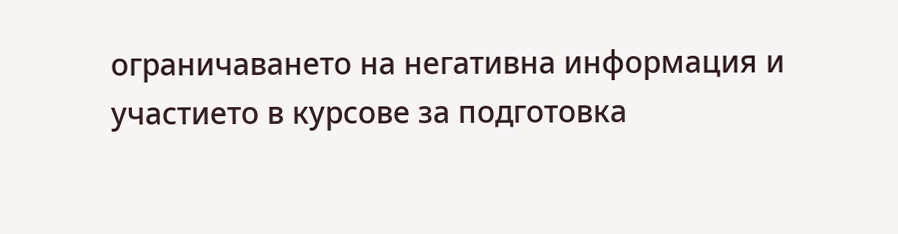ограничаването на негативна информация и участието в курсове за подготовка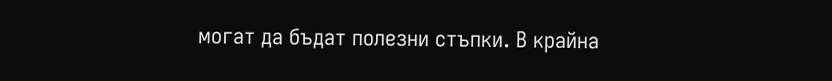могат да бъдат полезни стъпки. В крайна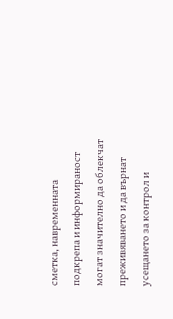сметка, навременната подкрепа и информираност могат значително да облекчат преживяването и да върнат усещането за контрол и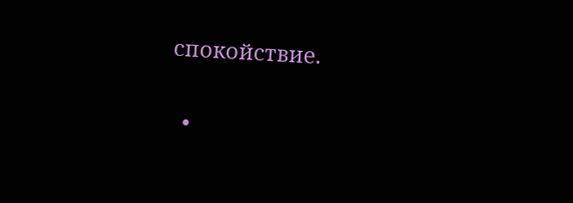спокойствие.

  •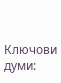Ключови думи: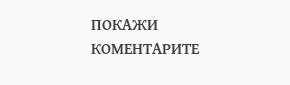ПОКАЖИ КОМЕНТАРИТЕ